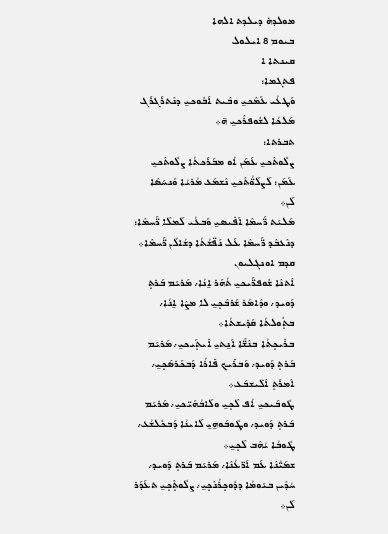ܡܘܠܕܗ̇ ܕܝܠܕܬ ܐܠܗܐ
ܒܝܘܡ 8 ܐܝܠܘܠ
ܩܝܢܬܐ ܐ
ܦܬܓܡܐ:
ܘܰܛܥܳܝ ܥܰܡܶܟܝ̱ ܘܒܶܝܬ ܐܰܒܽܘܟܝ̱ ܕܢܶܬܪܰܓܪܰܓ ܡܰܠܟܳܐ ܠܫܽܘܦܪܶܟܝ̱ ܗ̄܀
ܬܒܪܬ‌ܐ:
ܨܠܽܘܬܶܟܝ̱ ܥܰܡܰܢ ܐܳܘ ܡܒܰܪܰܟܬܳܐ ܨܠܽܘܬܶܟܝ̱ ܥܰܡܰܢ: ܠܰܨܠܰܘ̈ܳܬܶܟܝ̱ ܢܶܫܡܰܥ ܡܳܪܝܳܐ ܘܰܢܚܰܣܶܐ ܠܰܢ܀
ܡܰܠܝܰܬ ܪ̈ܰܚܡܶܐ ܐܰܦܺܝܣܝ̱ ܘܰܒܥܳܝ ܠܰܡܠܶܐ ܪ̈ܰܚܡܶܐ: ܕܢܶܥܒܶܕ ܪ̈ܰܚܡܶܐ ܥܰܠ ܢܰܦ̈ܫܳܬܳܐ ܕܫܳܐܠܳܢ ܪ̈ܰܚܡܶܐ܀
ܩܕܡ ܐܘܢܓܠܝܘܢ
ܐܶܬܢܶܐ ܫܽܘܦܪ̈ܰܝܟܝ̱ ܬܳܗܰܪ ܐ̱ܢܳܐ܇ ܡܰܪܝܰܡ ܒܰܪܬ̣ ܕܰܘܝܕ܇ ܘܕܶܐܡܰܪ ܫܰܪܒܶܟ̣ܝ̱ ܠܐ ܡܨܶܐ ܐ̱ܢܳܐ܇ ܒܬ̣ܽܘܠܬܳܐ ܩܰܕܺܝܫܬܳܐ܀
ܒܪܺܝܟ̣ܬܳܐ ܒܢܶܫ̈ܶܐ ܐܰܢ̱ܬܝ̱ ܐܺܝܬ̣ܰܝܟܝ̱܇ ܡܰܪܝܰܡ ܒܰܪܬ̣ ܕܰܘܝܕ܇ ܘܰܒܪܺܝܟ ܦܺܐܪܳܐ ܕܰܒܟܰܪܣܶܟ̣ܝ̱܇ ܐܶܡܪܰܬ̣ ܐܶܠܺܝܫܒܰܥ܀
ܛܽܘܒܰܝܟܝ̱ ܐܳܦ ܠܶܟ̣ܝ̱ ܘܠܰܐܒܳܗܰܝ̈ܟܝ̱܇ ܡܰܪܝܰܡ ܒܰܪܬ̣ ܕܰܘܝܕ܇ ܘܛܽܘܒܰܘܗ̱ܝ̱ ܠܰܐܝܢܳܐ ܕܰܒܟܽܠܫܳܥ܇ ܛܽܘܒܳܐ ܝܳܗܶܒ ܠܶܟ̣ܝ̱܀
ܫܡܰܝ̈ܳܢܶܐ ܥܰܡ ܐܰܪ̈ܥܳܢܶܐ܇ ܡܰܪܝܰܡ ܒܰܪܬ̣ ܕܰܘܝܕ܇ ܚܳܕܶܝܢ ܒܝܰܘܡܳܐ ܕܕܽܘܟ̣ܪܳܢܶܟ̣ܝ̱܇ ܨܠܽܘܬ̣ܶܟ̣ܝ̱ ܬܥܰܕܰܪ ܠܰܢ܀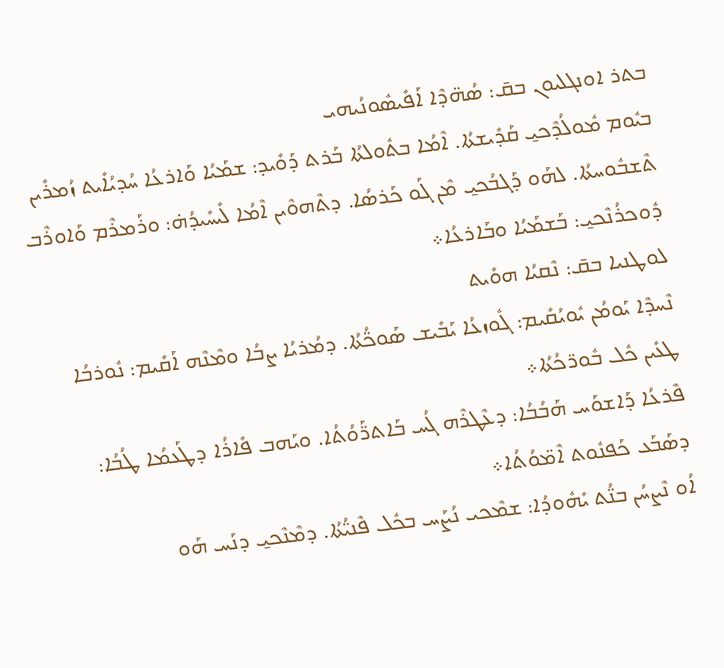ܒܬܪ ܐܘܢܓܠܝܘܢ ܒܩ̄: ܣܳܗ̈ܕܶܐ ܐܰܦܺܝܣܽܘܢܳܝܗܝ
ܒܝܽܘܡ ܡܽܘܠܳܕܶܟܝ̱ ܩܰܕܺܝܫܬܳܐ. ܐܶܡܳܐ ܒܬܽܘܠܬܳܐ ܒܰܪܬ ܕܰܘܺܝܕ: ܫܡܰܝܳܐ ܘܰܐܪܥܳܐ ܚܳܕܝܳܐܺܝܬ ܙܳܡܪܺܝܢ ܬܶܫܒܽܘܚܬܳܐ. ܠܗܰܘ ܕܰܓܒܳܟܝ̱ ܡܶܢ ܓܰܘ ܟܰܪܣܳܐ. ܕܬܶܗܘܶܝܢ ܐܶܡܳܐ ܠܺܝܚܺܝܕܳܗ̇: ܘܪܰܡܪܶܡ ܘܰܐܘܪܶܒ ܕܽܘܟܪܳܢܶܟܝ̱: ܒܰܫܡܰܝܳܐ ܘܒܰܐܪܥܳܐ܀
ܠܘܛܢܝܐ ܒܩ̄: ܢܶܩܝܳܐ ܗܘܺܝܬ
ܢܶܚܕܶܐ ܝܰܘܡܳܢ ܝܽܘܝܳܩܺܝܡ: ܓܽܘܙܥܳܐ ܝܰܒܺܝܫ ܣܰܘܟ̈ܳܬܳܐ. ܕܡܳܪܝܳܐ ܨܒܳܐ ܘܡܶܢܶܗ ܐܰܩܺܝܡ: ܢܽܘܪܒܳܐ ܛܥܺܝܢ ܟܽܠ ܒܽܘܪ̈ܟܳܬܳܐ܀
ܦܶܪܥܳܐ ܕܰܐܫܘܰܚ ܗܰܒܳܒܳܐ: ܕܥܶܛܪܶܗ ܓܳܚ ܒܰܐܬܪ̈ܰܘܳܬܳܐ. ܘܝܰܗܒ ܦܺܐܪܳܐ ܕܛܰܥܡܳܐ ܛܳܒܳܐ: ܕܣܰܒܰܥ ܟܰܦܢܽܘܬ ܐܶܡ̈ܘܳܬܳܐ܀
ܐܳܘ ܢܶܨܚܳܢ ܒܢ̈ܳܬ ܝܺܗܽܘܕܳܐ: ܫܡܶܟܝ ܢܳܨܰܚ ܒܟܽܠ ܦܶܢܝ̈ܳܬܳܐ. ܕܡܶܢܶܟܝ̱ ܕܢܰܚ ܗܰܘ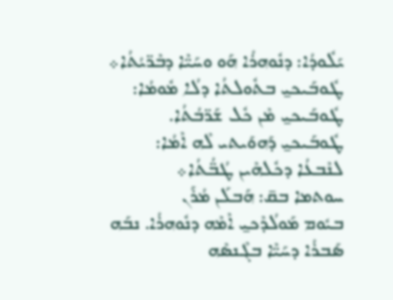ܝܰܠܽܘܕܳܐ: ܕܢܽܘܗܪܳܐ ܗܰܘ ܘܚܰܝ̈ܶܐ ܕܒܶܪ̈ܝܳܬܳܐ܀
ܛܽܘܒܰܝܟܝ̱ ܒܬܽܘܠܬܳܐ ܕܠܳܐ ܡܽܘܡܳܐ: ܛܽܘܒܰܝܟܝ̱ ܡܶܢ ܟܽܠ ܫܰܪ̈ܒܳܬܳܐ. ܛܽܘܒܰܝܟܝ̱ ܕܰܗܘܰܝܬܝ ܠܶܗ ܐܶܡܳܐ: ܠܢܶܒܥܳܐ ܕܟܽܠܗܶܝܢ ܛܳܒ̈ܳܬܳܐ܀
ܚܘܬܡܐ ܒܩ̄: ܗܰܒܠܰܢ ܡܳܪܰܢ
ܒܝܽܘܡ ܡܰܘܠܳܕܶܟܝ̱ ܐܶܡܶܗ ܕܢܽܘܗܪܳܐ. ܢܒܰܗ ܣܰܒܪܳܐ ܕܚܰܝ̈ܶܐ ܒܓܶܢܣܶܗ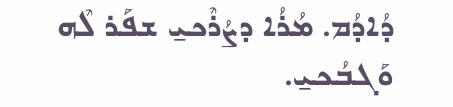ܕܳܐܕܳܡ. ܡܳܪܳܐ ܕܨܳܪܶܟܝ̱ ܫܦܰܪ ܠܶܗ ܘܰܓܒܳܟܝ̱.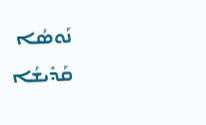ܢܰܘܣܳܐ ܩܰܕܺܝܫܳܐ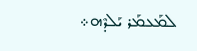ܠܡܰܥܡܰܪ ܝܰܠܕܶܗ܀